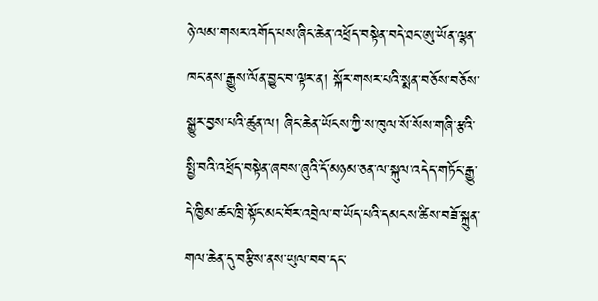ཉེ་ལམ་གསར་འགོད་པས་ཞིང་ཆེན་འཕྲོད་བསྟེན་བདེ་ཐང་ཨུ་ཡོན་ལྷན་ཁང་ནས་རྒྱུས་ལོན་བྱུང་བ་ལྟར་ན། སྐོར་གསར་པའི་སྨན་བཅོས་བཅོས་སྒྱུར་བྱས་པའི་ཚུན་ལ། ཞིང་ཆེན་ཡོངས་ཀྱི་ས་ཁུལ་སོ་སོས་གཞི་རྩའི་སྤྱི་བའི་འཕྲོད་བསྟེན་ཞབས་ཞུའི་དོ་མཉམ་ཅན་ལ་སྐུལ་འདེད་གཏོང་རྒྱུ་དེ་ཁྱིམ་ཚང་ཁྲི་སྟོང་མང་བོར་འབྲེལ་བ་ཡོད་པའི་དམངས་ཚིས་བཟོ་སྐྲུན་གལ་ཆེན་དུ་བརྩིས་ནས་ཡུལ་བབ་དང་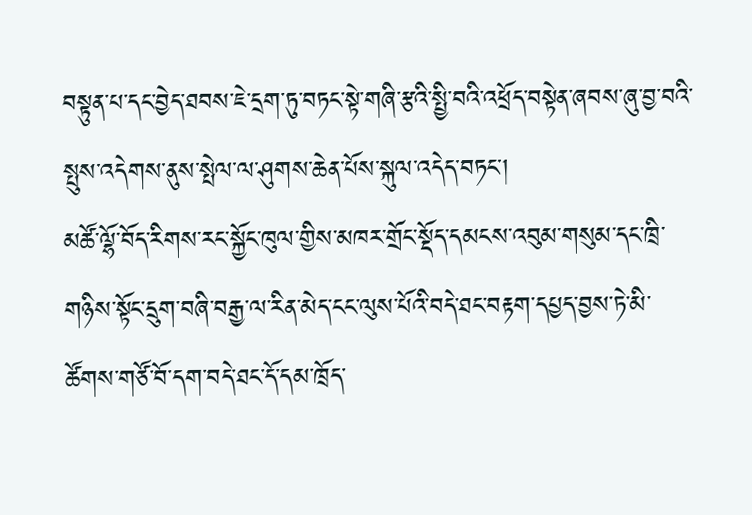བསྟུན་པ་དང་བྱེད་ཐབས་ཇེ་དྲག་ཏུ་བཏང་སྟེ་གཞི་རྩའི་སྤྱི་བའི་འཕྲོད་བསྟེན་ཞབས་ཞུ་བྱ་བའི་སྤུས་འདེགས་ནུས་སྤེལ་ལ་ཤུགས་ཆེན་པོས་སྐུལ་འདེད་བཏང་།
མཚོ་ལྷོ་བོད་རིགས་རང་སྐྱོང་ཁུལ་གྱིས་མཁར་གྲོང་སྡོད་དམངས་འབུམ་གསུམ་དང་ཁྲི་གཉིས་སྟོང་དྲུག་བཞི་བརྒྱ་ལ་རིན་མེད་ངང་ལུས་པོའི་བདེ་ཐང་བརྟག་དཔྱད་བྱས་ཏེ་མི་ཚོགས་གཙོ་བོ་དག་བདེ་ཐང་དོ་དམ་ཁྲོད་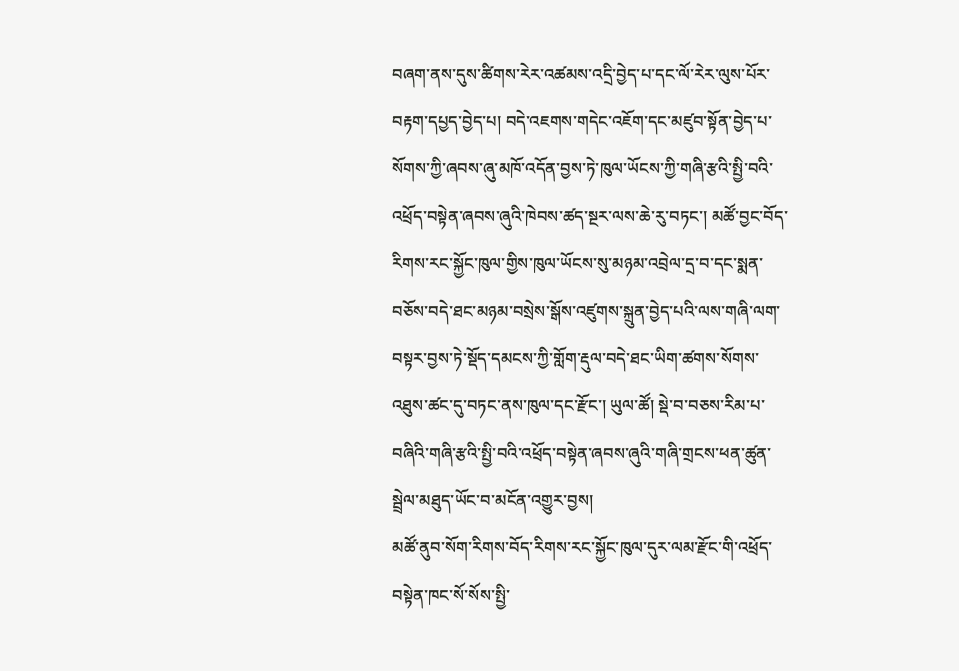བཞག་ནས་དུས་ཚིགས་རེར་འཚམས་འདྲི་བྱེད་པ་དང་ལོ་རེར་ལུས་པོར་བརྟག་དཔྱད་བྱེད་པ། བདེ་འཇགས་གདེང་འཇོག་དང་མཛུབ་སྟོན་བྱེད་པ་སོགས་ཀྱི་ཞབས་ཞུ་མཁོ་འདོན་བྱས་ཏེ་ཁུལ་ཡོངས་ཀྱི་གཞི་རྩའི་སྤྱི་བའི་འཕྲོད་བསྟེན་ཞབས་ཞུའི་ཁེབས་ཚད་སྔར་ལས་ཆེ་རུ་བཏང་། མཚོ་བྱང་བོད་རིགས་རང་སྐྱོང་ཁུལ་གྱིས་ཁུལ་ཡོངས་སུ་མཉམ་འབྲེལ་དྲ་བ་དང་སྨན་བཅོས་བདེ་ཐང་མཉམ་བསྲེས་སྒོས་འཛུགས་སྐྲུན་བྱེད་པའི་ལས་གཞི་ལག་བསྟར་བྱས་ཏེ་སྡོད་དམངས་ཀྱི་གློག་རྡུལ་བདེ་ཐང་ཡིག་ཚགས་སོགས་འཐུས་ཚང་དུ་བཏང་ནས་ཁུལ་དང་རྫོང་། ཡུལ་ཚོ། སྡེ་བ་བཅས་རིམ་པ་བཞིའི་གཞི་རྩའི་སྤྱི་བའི་འཕྲོད་བསྟེན་ཞབས་ཞུའི་གཞི་གྲངས་ཕན་ཚུན་སྦྲེལ་མཐུད་ཡོང་བ་མངོན་འགྱུར་བྱས།
མཚོ་ནུབ་སོག་རིགས་བོད་རིགས་རང་སྐྱོང་ཁུལ་དུར་ལམ་རྫོང་གི་འཕྲོད་བསྟེན་ཁང་སོ་སོས་སྤྱི་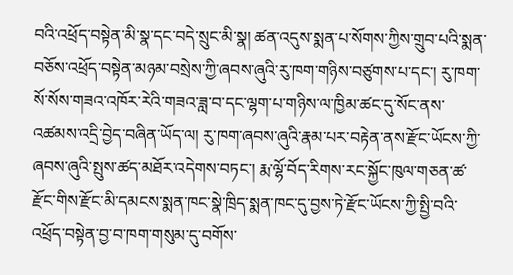བའི་འཕྲོད་བསྟེན་མི་སྣ་དང་བདེ་སྲུང་མི་སྣ། ཚན་འདུས་སྨན་པ་སོགས་ཀྱིས་གྲུབ་པའི་སྨན་བཅོས་འཕྲོད་བསྟེན་མཉམ་བསྲེས་ཀྱི་ཞབས་ཞུའི་རུ་ཁག་གཉིས་བཙུགས་པ་དང་། རུ་ཁག་སོ་སོས་གཟའ་འཁོར་རེའི་གཟའ་ཟླ་བ་དང་ལྷག་པ་གཉིས་ལ་ཁྱིམ་ཚང་དུ་སོང་ནས་འཚམས་འདྲི་བྱེད་བཞིན་ཡོད་ལ། རུ་ཁག་ཞབས་ཞུའི་རྣམ་པར་བརྟེན་ནས་རྫོང་ཡོངས་ཀྱི་ཞབས་ཞུའི་སྤུས་ཚད་མཐོར་འདེགས་བཏང་། རྨ་ལྷོ་བོད་རིགས་རང་སྐྱོང་ཁུལ་གཅན་ཚ་རྫོང་གིས་རྫོང་མི་དམངས་སྨན་ཁང་སྣེ་ཁྲིད་སྨན་ཁང་དུ་བྱས་ཏེ་རྫོང་ཡོངས་ཀྱི་སྤྱི་བའི་འཕྲོད་བསྟེན་བྱ་བ་ཁག་གསུམ་དུ་བགོས་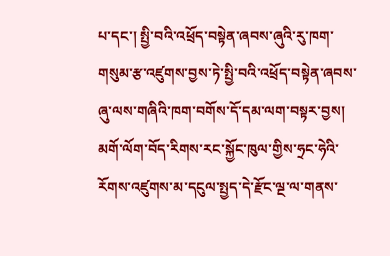པ་དང་། སྤྱི་བའི་འཕྲོད་བསྟེན་ཞབས་ཞུའི་རུ་ཁག་གསུམ་རྩ་འཛུགས་བྱས་ཏེ་སྤྱི་བའི་འཕྲོད་བསྟེན་ཞབས་ཞུ་ལས་གཞིའི་ཁག་བགོས་དོ་དམ་ལག་བསྟར་བྱས། མགོ་ལོག་བོད་རིགས་རང་སྐྱོང་ཁུལ་གྱིས་ཧྲང་ཧེའི་རོགས་འཛུགས་མ་དངུལ་སྤྱད་དེ་རྫོང་ལྔ་ལ་གནས་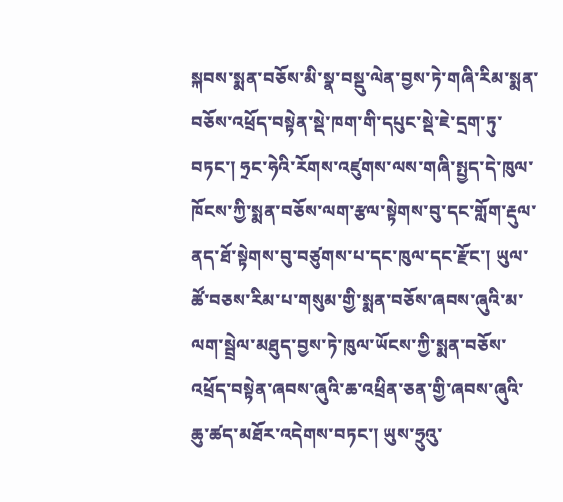སྐབས་སྨན་བཅོས་མི་སྣ་བསྡུ་ལེན་བྱས་ཏེ་གཞི་རིམ་སྨན་བཅོས་འཕྲོད་བསྟེན་སྡེ་ཁག་གི་དཔུང་སྡེ་ཇེ་དྲག་ཏུ་བཏང་། ཧྲང་ཧེའི་རོགས་འཛུགས་ལས་གཞི་སྤྱད་དེ་ཁུལ་ཁོངས་ཀྱི་སྨན་བཅོས་ལག་རྩལ་སྟེགས་བུ་དང་གློག་རྡུལ་ནད་ཐོ་སྟེགས་བུ་བཙུགས་པ་དང་ཁུལ་དང་རྫོང་། ཡུལ་ཚོ་བཅས་རིམ་པ་གསུམ་གྱི་སྨན་བཅོས་ཞབས་ཞུའི་མ་ལག་སྦྲེལ་མཐུད་བྱས་ཏེ་ཁུལ་ཡོངས་ཀྱི་སྨན་བཅོས་འཕྲོད་བསྟེན་ཞབས་ཞུའི་ཆ་འཕྲིན་ཅན་གྱི་ཞབས་ཞུའི་ཆུ་ཚད་མཐོར་འདེགས་བཏང་། ཡུས་ཧྲུའུ་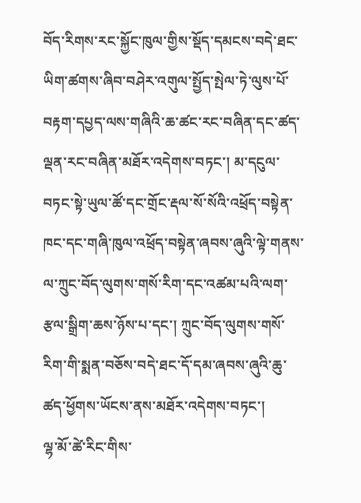བོད་རིགས་རང་སྐྱོང་ཁུལ་གྱིས་སྡོད་དམངས་བདེ་ཐང་ཡིག་ཚགས་ཞིབ་བཤེར་འགུལ་སྤྱོད་སྤེལ་ཏེ་ལུས་པོ་བརྟག་དཔྱད་ལས་གཞིའི་ཆ་ཚང་རང་བཞིན་དང་ཚད་ལྡན་རང་བཞིན་མཐོར་འདེགས་བཏང་། མ་དངུལ་བཏང་སྟེ་ཡུལ་ཚོ་དང་གྲོང་རྡལ་སོ་སོའི་འཕྲོད་བསྟེན་ཁང་དང་གཞི་ཁུལ་འཕྲོད་བསྟེན་ཞབས་ཞུའི་ལྟེ་གནས་ལ་ཀྲུང་བོད་ལུགས་གསོ་རིག་དང་འཚམ་པའི་ལག་རྩལ་སྒྲིག་ཆས་ཉོས་པ་དང་། ཀྲུང་བོད་ལུགས་གསོ་རིག་གི་སྨན་བཅོས་བདེ་ཐང་དོ་དམ་ཞབས་ཞུའི་ཆུ་ཚད་ཕྱོགས་ཡོངས་ནས་མཐོར་འདེགས་བཏང་།
ལྷ་མོ་ཚེ་རིང་གིས་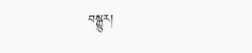བསྒྱུར།